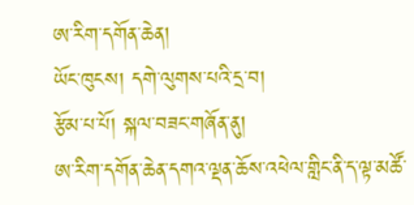ཨ་རིག་དགོན་ཆེན།
ཡོང་ཁུངས། དགེ་ལུགས་པའི་དྲ་བ།
རྩོམ་པ་པོ། སྐལ་བཟང་གཞོན་ནུ།
ཨ་རིག་དགོན་ཆེན་དགའ་ལྡན་ཆོས་འཕེལ་གླིང་ནི་ད་ལྟ་མཚོ་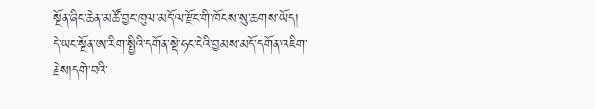སྔོན་ཞིང་ཆེན་མཚོ་བྱང་ཁུལ་མདོ་ལ་རྫོང་གི་ཁོངས་སུ་ཆགས་ཡོད།
དེ་ཡང་སྔོན་ཨ་རིག་སྤྱིའི་དགོན་སྡེ་ཧང་ངེའི་བྱམས་མདོ་དགོན་འཇིག་རྗེས།དགེ་བའི་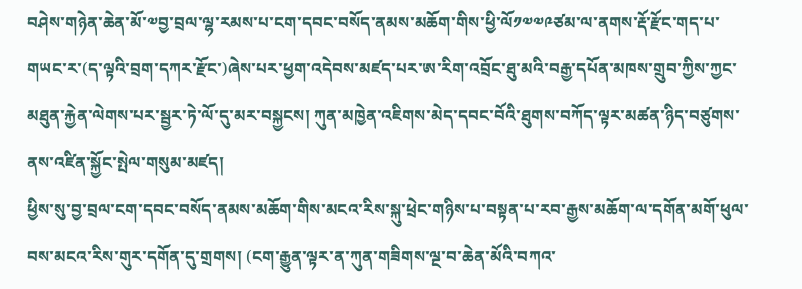བཤེས་གཉེན་ཆེན་མོ་༧བྱ་བྲལ་ལྷ་རམས་པ་ངག་དབང་བསོད་ནམས་མཆོག་གིས་ཕྱི་ལོ༡༧༧༩ཙམ་ལ་ནགས་རྡོ་རྫོང་གད་པ་གཡང་ར་(ད་ལྟའི་བྲག་དཀར་རྫོང་)ཞེས་པར་ཕྱག་འདེབས་མཛད་པར་ཨ་རིག་འབྲོང་ཐུ་མའི་བརྒྱ་དཔོན་མཁས་གྲུབ་ཀྱིས་ཀྱང་མཐུན་རྐྱེན་ལེགས་པར་སྦྱར་ཏེ་ལོ་དུ་མར་བསྐྱངས། ཀུན་མཁྱེན་འཇིགས་མེད་དབང་བོའི་ཐུགས་བཀོད་ལྟར་མཚན་ཉིད་བཙུགས་ནས་འཛིན་སྐྱོང་སྤེལ་གསུམ་མཛད།
ཕྱིས་སུ་བྱ་བྲལ་ངག་དབང་བསོད་ནམས་མཆོག་གིས་མངའ་རིས་སྐུ་ཕྲེང་གཉིས་པ་བསྟན་པ་རབ་རྒྱས་མཆོག་ལ་དགོན་མགོ་ཕུལ་བས་མངའ་རིས་གུར་དགོན་དུ་གྲགས། (ངག་རྒྱུན་ལྟར་ན་ཀུན་གཟིགས་ལྔ་བ་ཆེན་མོའི་བཀའ་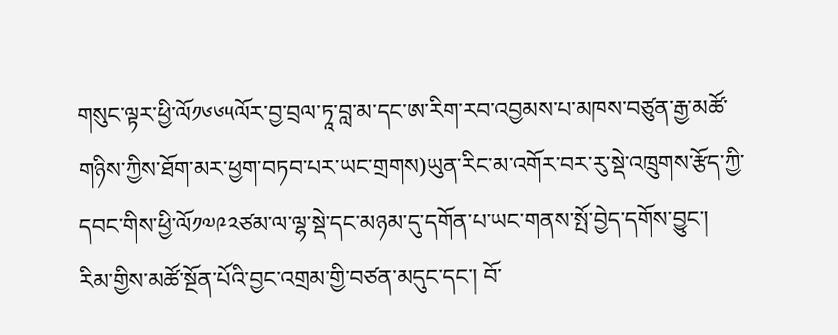གསུང་ལྟར་ཕྱི་ལོ༡༦༦༥ལོར་བྱ་བྲལ་ཏཱ་བླ་མ་དང་ཨ་རིག་རབ་འབྱམས་པ་མཁས་བཙུན་རྒྱ་མཚོ་གཉིས་ཀྱིས་ཐོག་མར་ཕྱག་བཏབ་པར་ཡང་གྲགས)ཡུན་རིང་མ་འགོར་བར་རུ་སྡེ་འཁྲུགས་རྩོད་ཀྱི་དབང་གིས་ཕྱི་ལོ༡༧༩༢ཙམ་ལ་ལྷ་སྡེ་དང་མཉམ་དུ་དགོན་པ་ཡང་གནས་སྤོ་བྱེད་དགོས་བྱུང་།
རིམ་གྱིས་མཚོ་སྔོན་པོའི་བྱང་འགྲམ་གྱི་བཙན་མདུང་དང་། བོ་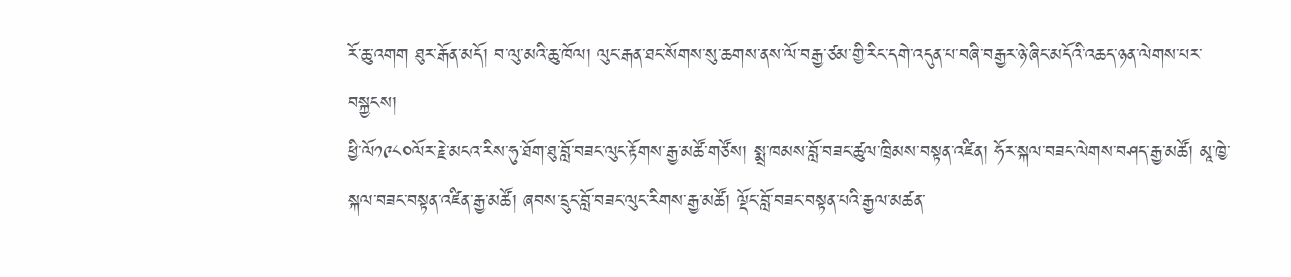རོ་ཆུ་འགག ཐུར་རྒོན་མདོ། བ་ལུ་མའི་ཆུ་ཁོལ། ལུང་རྒན་ཐང་སོགས་སུ་ཆགས་ནས་ལོ་བརྒྱ་ཙམ་གྱི་རིང་དགེ་འདུན་པ་བཞི་བརྒྱར་ཉེ་ཞིང་མདོའི་འཆད་ཉན་ལེགས་པར་བསྐྱངས།
ཕྱི་ལོ༡༩༨༠ལོར་རྗེ་མངའ་རིས་ཧུ་ཐོག་ཐུ་བློ་བཟང་ལུང་རྟོགས་རྒྱ་མཚོ་གཙོས། སྨྲ་ཁམས་བློ་བཟང་ཚུལ་ཁྲིམས་བསྟན་འཛིན། ཧོར་སྐལ་བཟང་ལེགས་བཤད་རྒྱ་མཚོ། མཱ་ཁྱེ་སྐལ་བཟང་བསྟན་འཛིན་རྒྱ་མཚོ། ཞབས་དྲུང་བློ་བཟང་ལུང་རིགས་རྒྱ་མཚོ། ལྡོང་བློ་བཟང་བསྟན་པའི་རྒྱལ་མཚན་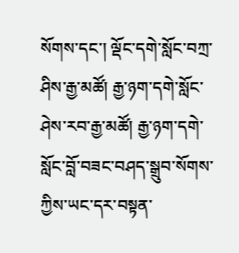སོགས་དང་། ལྡོང་དགེ་སློང་བཀྲ་ཤིས་རྒྱ་མཚོ། རྒྱ་ཉག་དགེ་སློང་ཤེས་རབ་རྒྱ་མཚོ། རྒྱ་ཉག་དགེ་སློང་བློ་བཟང་བཤད་སྒྲུབ་སོགས་ཀྱིས་ཡང་དར་བསྟན་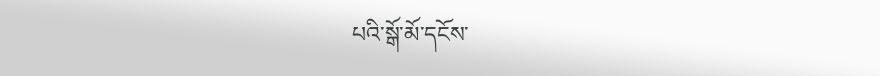པའི་སྒོ་མོ་དངོས་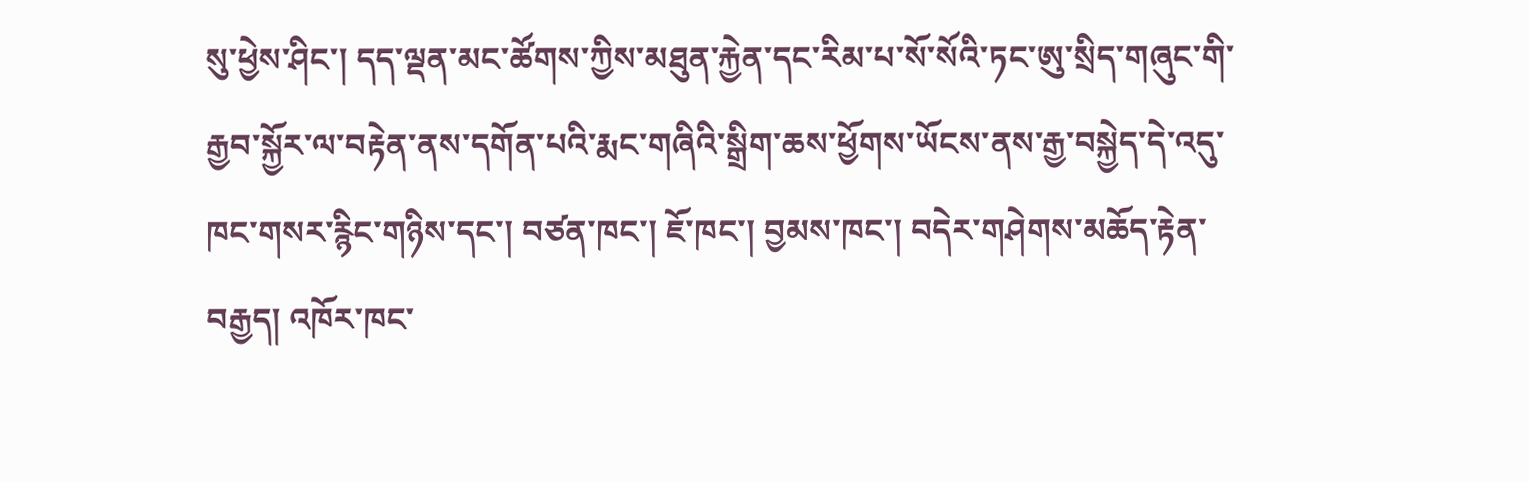སུ་ཕྱེས་ཤིང་། དད་ལྡན་མང་ཚོགས་ཀྱིས་མཐུན་རྐྱེན་དང་རིམ་པ་སོ་སོའི་ཏང་ཨུ་སྲིད་གཞུང་གི་རྒྱབ་སྐྱོར་ལ་བརྟེན་ནས་དགོན་པའི་རྨང་གཞིའི་སྒྲིག་ཆས་ཕྱོགས་ཡོངས་ནས་རྒྱ་བསྐྱེད་དེ་འདུ་ཁང་གསར་རྙིང་གཉིས་དང་། བཙན་ཁང་། ཇོ་ཁང་། བྱམས་ཁང་། བདེར་གཤེགས་མཆོད་རྟེན་བརྒྱད། འཁོར་ཁང་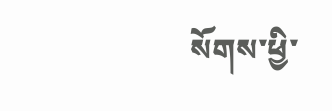སོགས་ཕྱི་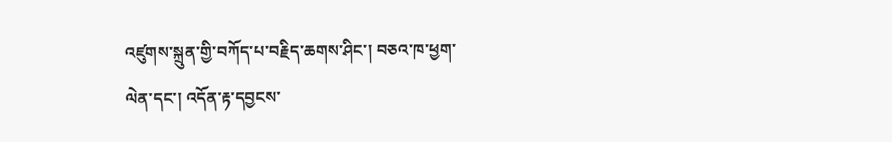འཛུགས་སྐྲུན་གྱི་བཀོད་པ་བརྗིད་ཆགས་ཤིང་། བཅའ་ཁ་ཕྱག་ལེན་དང་། འདོན་རྟ་དབྱངས་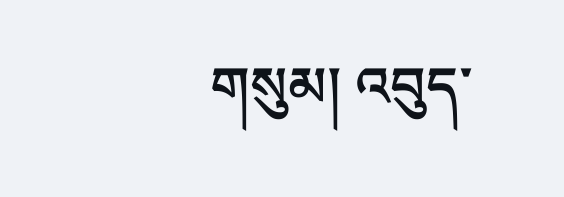གསུམ། འབུད་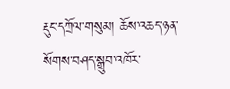རྡུང་དཀྲོལ་གསུམ། ཆོས་འཆད་ཉན་སོགས་བཤད་སྒྲུབ་འཁོར་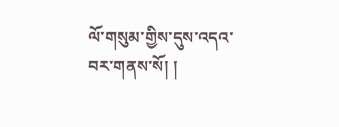ལོ་གསུམ་གྱིས་དུས་འདའ་བར་གནས་སོ། །